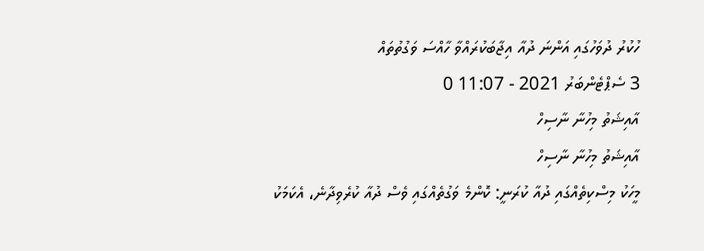ހުކުރު ދުވަހުގައި އަންނަ ދުއާ އިޖާބަކުރައްވާ ހާއްސަ ވަގުތުތައް
3 ސެޕްޓެންބަރު 2021 - 11:07 0
އާއިޝަތު މިހުނާ ނާސިހް
އާއިޝަތު މިހުނާ ނާސިހް
މީހަކު މިސްކިތެއްގައި ދުއާ ކުރަނީ: ކޮންމެ ވަގުތެއްގައި ވެސް ދުއާ ކުރެވިދާނެ، އެކަމަކު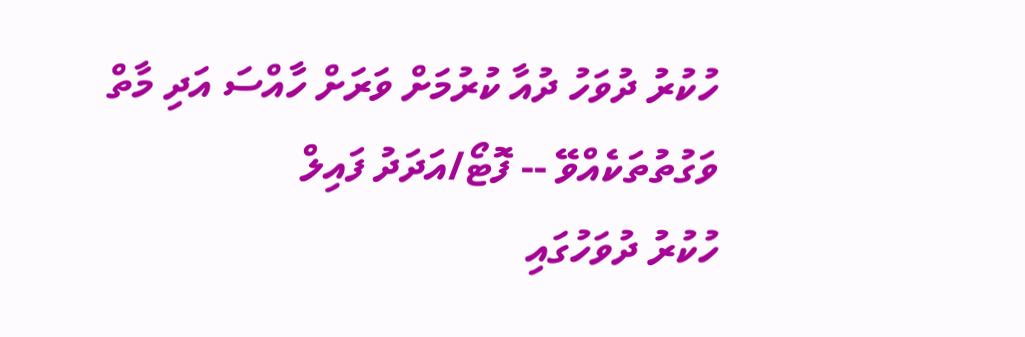ހުކުރު ދުވަހު ދުއާ ކުރުމަށް ވަރަށް ހާއްސަ އަދި މާތް ވަގުތުތަކެއްވޭ -- ފޮޓޯ/އަދަދު ފައިލް
ހުކުރު ދުވަހުގައި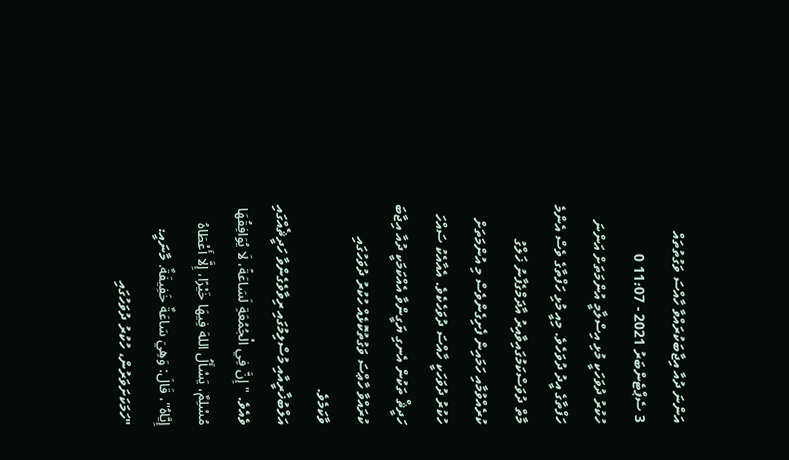އަންނަ ދުއާ އިޖާބަކުރައްވާ ހާއްސަ ވަގުތުތައް
3 ސެޕްޓެންބަރު 2021 - 11:07 0
ހުކުރު ދުވަހަކީ މުޅި އިސްލާމީ އުންމަތަށް އަންނަ ހަފްތާގެ އީދު ދުވަހެވެ. މިއީ މުޅި ހަފްތާގެ ވެސް އެންމެ މާތް ދުވަސްކަމުގައިވާއިރު އާދަމްގެފާނު ޚަލްގު ކުރެއްވުމާއި ހަމައިން ފެށިގެންވެސް މި އުންމަތަށް ހުކުރު ދުވަހަކީ ހާއްސަ ދުވަހެކެވެ. އެއާއެކު ސައްހަ ހަދީޘް ތަކުން އެނގި ޔަގީންވާ އެއްކަމަކީ ދުއާ އިޖާބަ ކުރައްވާ ހާޢްސަ ވަގުތުކޮޅެއް ހުކުރު ދުވަހުގައި ވާކަމެވެ.
އަލްބުޚާރީއާއި މުސްލިމުގައި ރިވާވެގެންވާ ހަދީޘެއްގައި ވެއެވެ. "إِنَّ فِي الْجُمُعَةِ لَسَاعَةً، لَا يُوَافِقُهَا مُسْلِمٌ، يَسْأَلُ اللهَ فِيهَا خَيْرًا، إِلَّا أَعْطَاهُ إِيَّاهُ"، قَالَ: وَهِيَ سَاعَةٌ خَفِيفَةٌ. މާނައީ: "ހަމަކަށަވަރުން، ހުކުރު ދުވަހުގައި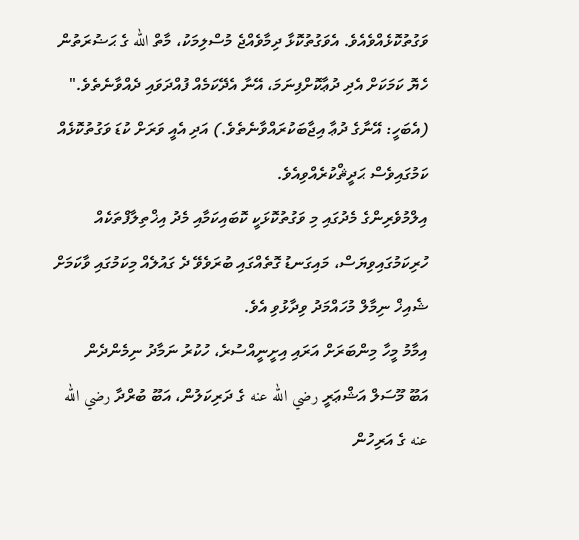ވަގުތުކޮޅެއްވެއެވެ. އެވަގުތުކޮޅާ ދިމާވެއްޖެ މުސްލިމަކު، މާތް الله ގެ ޙަޟުރަތުން ހެޔޮ ކަމަކަށް އެދި ދުޢާކޮށްފިނަމަ، އޭނާ އެދޭކަމެއް ފުއްދަވައި ދެއްވާނެތެވެ." (އެބަހީ: އޭނާގެ ދުޢާ އިޖާބަކުރައްވާނެތެވެ.) އަދި އެއީ ވަރަށް ކުޑަ ވަގުތުކޮޅެއް ކަމުގައިވެސް ޙަދީޘްކުރެއްވިއެވެ.
އިލްމުވެރިންގެ މެދުގައި މި ވަގުތުކޮޅަކީ ކޮބައިކަމާއި މެދު އިޚްތިލާފްތަކެއް ހުރިކަމުގައިވިޔަސް، މައިގަނޑު ގޮތެއްގައި ބުރަވެވޭ ދެ ގައުލެއް މިކަމުގައި ވާކަމަށް ޝެއިޚް ނިމާލް މުހައްމަދު ވިދާޅުވި އެވެ.
އިމާމު މީހާ މިންބަރަށް އަރައި އިށީނީއްސުރެ، ހުކުރު ނަމާދު ނިމެންދެން
އަބޫ މޫސަލް އަޝްޢަރީ رضي الله عنه ގެ ދަރިކަލުން، އަބޫ ބުރްދާ رضي الله عنه ގެ އަރިހުން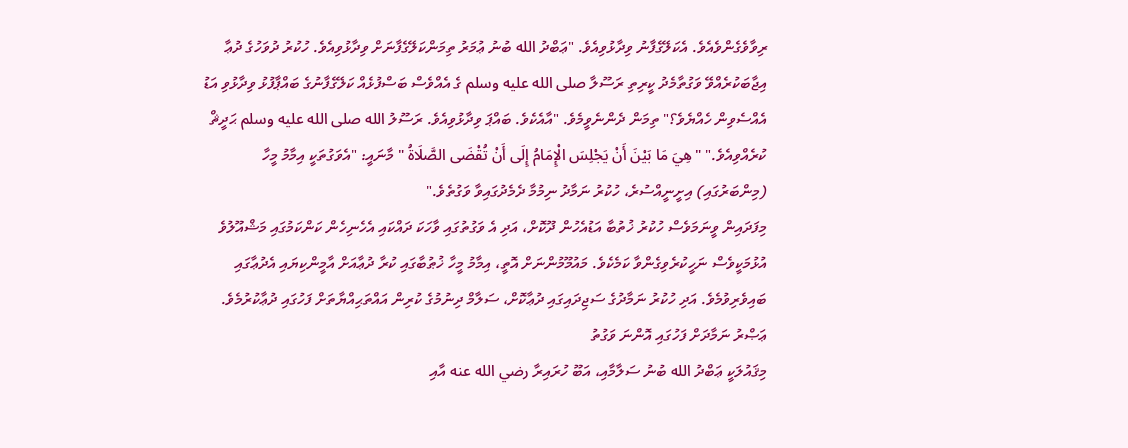ރިވާވެގެންވެއެވެ. އެކަލޭގެފާނު ވިދާޅުވިއެވެ. "ޢަބްދު الله ބުނު ޢުމަރު ތިމަންކަލޭގެފާނަށް ވިދާޅުވިއެވެ. ހުކުރު ދުވަހުގެ ދުޢާ އިޖާބަކުރެއްވޭ ވަގުތާމެދު ކީރިތި ރަސޫލާ صلى الله عليه وسلم ގެ އެއްވެސް ބަސްފުޅެއް ކަލޭގެފާނުގެ ބައްޕާފުޅު ވިދާޅުވި އަޑު އެއްސެވިން ހެއްޔެވެ؟" ތިމަން ދެންނެވީމެވެ. "އާއެކެވެ. ބައްޕަ ވިދާޅުވިއެވެ. ރަސޫލު الله صلى الله عليه وسلم ޙަދީޘް ކުރެއްވިއެވެ." "هِيَ مَا بَيْنَ أَنْ يَجْلِسَ الْإِمَامُ إِلَى أَنْ تُقْضَى الصَّلَاةُ " މާނައީ: "އެވަގުތަކީ އިމާމު މީހާ (މިންބަރުގައި) އިށީނީއްސުރެ، ހުކުރު ނަމާދު ނިމުމާ ދެމެދުގައިވާ ވަގުތެވެ."
މިފަދައިން ވީނަމަވެސް ހުކުރު ޚުތުބާ އަޑުއެހުން ދޫކޮށް، އަދި އެ ވަގުތުގައި ވާހަކަ ދައްކައި އެހެނިހެން ކަންކަމުގައި މަޝްއޫލުވެ އުޅުމަކީވެސް ނަހީކުރެވިގެންވާ ކަމެކެވެ. މައުމޫމުންނަށް އޮތީ، އިމާމު މީހާ ޚުޠުބާގައި ކުރާ ދުޢާއަށް އާމީންކިޔައި އެދުޢާގައި ބައިވެރިވުމެވެ. އަދި ހުކުރު ނަމާދުގެ ސަޖިދައިގައި ދުޢާކޮށް، ސަލާމް ދިނުމުގެ ކުރިން އައްތަޙިއްޔާތަށް ފަހުގައި ދުޢާކުރުމެވެ.
ޢަޞްރު ނަމާދަށް ފަހުގައި އޮންނަ ވަގުތު
މިޤައުލަކީ ޢަބްދު الله ބުނު ސަލާމާއި، އަބޫ ހުރައިރާ رضي الله عنه އާއި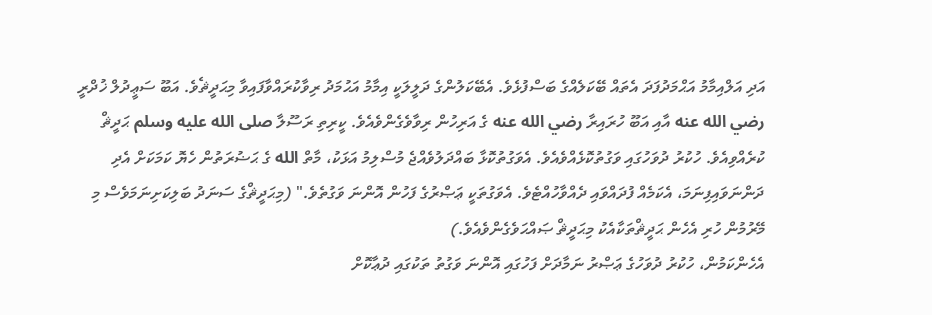އަދި އަލްއިމާމު އަޙްމަދުފަދަ އެތައް ބޭކަލެއްގެ ބަސްފުޅެވެ. އެބޭކަލުންގެ ދަލީލަކީ އިމާމު އަޙުމަދު ރިވާކުރައްވާފައިވާ މިޙަދީޘެވެ. އަބޫ ސަޢީދުލް ޚުދްރީ رضي الله عنه އާއި އަބޫ ހުރައިރާ رضي الله عنه ގެ އަރިހުން ރިވާވެގެންވެއެވެ. ކީރިތި ރަސޫލާ صلى الله عليه وسلم ޙަދީޘް ކުރެއްވިއެވެ. ހުކުރު ދުވަހުގައި ވަގުތުކޮޅެއްވެއެވެ. އެވަގުތުކޮޅާ ބައްދަލުވެއްޖެ މުސްލިމު އަޅަކު، މާތް الله ގެ ޙަޟުރަތުން ހެޔޮ ކަމަކަށް އެދި ދަންނަވައިފިނަމަ، އެކަމެއް ފުދައްވައި ދެއްވާހުއްޓެވެ. އެވަގުތަކީ ޢަޞްރުގެ ފަހުން އޮންނަ ވަގުތެވެ." (މިޙަދީޘްގެ ސަނަދު ބަލިކަށިނަމަވެސް މި މޭރުމުން ހުރި އެހެން ޙަދީޘްތަކާއެކު މިޙަދީޘް ޞައްޙަވެގެންވެއެވެ.)
އެހެންކަމުން، ހުކުރު ދުވަހުގެ ޢަޞްރު ނަމާދަށް ފަހުގައި އޮންނަ ވަގުތު ތަކުގައި ދުޢާކޮށް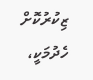ޒިކުރުކޮށް ހެދުމަކީ،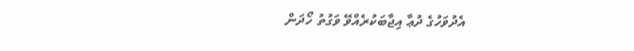އެދުވަހުގެ ދުޢާ އިޖާބަކުރެއްވޭ ވަގުތު ހޯދަން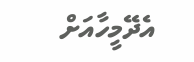އެދޭމީހާއަށް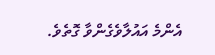އެންމެ އައުލާވެގެންވާ ގޮތެވެ.